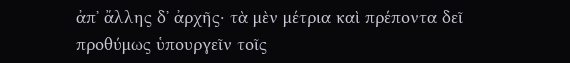ἀπʼ ἄλλης δʼ ἀρχῆς· τὰ μὲν μέτρια καὶ πρέποντα δεῖ προθύμως ὑπουργεῖν τοῖς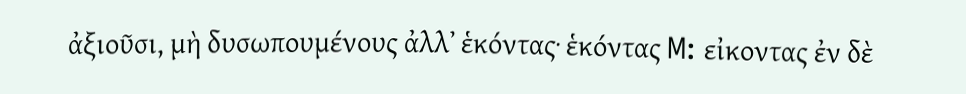ἀξιοῦσι, μὴ δυσωπουμένους ἀλλʼ ἑκόντας· ἑκόντας M: εἰκοντας ἐν δὲ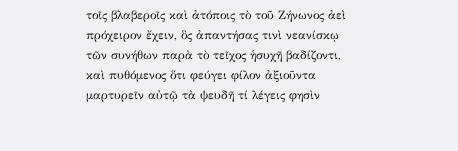τοῖς βλαβεροῖς καὶ ἀτόποις τὸ τοῦ Ζήνωνος ἀεὶ πρόχειρον ἔχειν, ὃς ἀπαντήσας τινὶ νεανίσκῳ τῶν συνήθων παρὰ τὸ τεῖχος ἡσυχῆ βαδίζοντι, καὶ πυθόμενος ὅτι φεύγει φίλον ἀξιοῦντα μαρτυρεῖν αὐτῷ τὰ ψευδῆ τί λέγεις φησὶν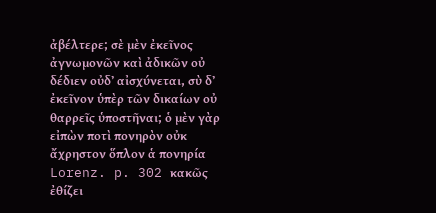ἀβέλτερε; σὲ μὲν ἐκεῖνος ἀγνωμονῶν καὶ ἀδικῶν οὐ δέδιεν οὐδʼ αἰσχύνεται, σὺ δʼ ἐκεῖνον ὑπὲρ τῶν δικαίων οὐ θαρρεῖς ὑποστῆναι; ὁ μὲν γὰρ εἰπὼν ποτὶ πονηρὸν οὐκ ἄχρηστον ὅπλον ἁ πονηρία Lorenz. p. 302 κακῶς ἐθίζει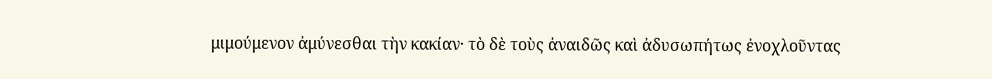μιμούμενον ἀμύνεσθαι τὴν κακίαν· τὸ δὲ τοὺς ἀναιδῶς καὶ ἀδυσωπήτως ἐνοχλοῦντας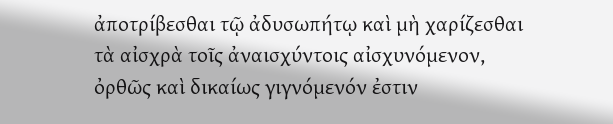ἀποτρίβεσθαι τῷ ἀδυσωπήτῳ καὶ μὴ χαρίζεσθαι τὰ αἰσχρὰ τοῖς ἀναισχύντοις αἰσχυνόμενον, ὀρθῶς καὶ δικαίως γιγνόμενόν ἐστιν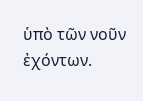ὑπὸ τῶν νοῦν ἐχόντων.